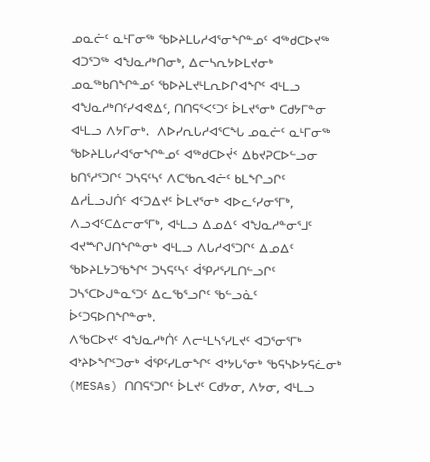ᓄᓇᓖᑦ ᓇᒻᒥᓂᖅ ᖃᐅᔨᒪᒐᓱᐊᕐᓂᖏᓐᓄᑦ ᐊᖅᑯᑕᐅᔪᖅ ᐊᑐᕐᑐᖅ ᐊᖑᓇᓱᒃᑎᓂᒃ, ᐃᓕᓴᕆᔭᐅᒪᔪᓂᒃ ᓄᓇᖅᑲᑎᖏᓐᓄᑦ ᖃᐅᔨᒪᔪᒻᒪᕆᐅᒋᐊᖏᑦ ᐊᒻᒪᓗ ᐊᖑᓇᓱᒃᑎᑦᓯᐊᕙᐃᑦ, ᑎᑎᕋᕐᐸᑦᑐᑦ ᐆᒪᔪᕐᓂᒃ ᑕᑯᔭᒥᓐᓂ ᐊᒻᒪᓗ ᐱᔭᒥᓂᒃ.  ᐱᐅᓯᕆᒐᓱᐊᕐᑕᖓ ᓄᓇᓖᑦ ᓇᒻᒥᓂᖅ ᖃᐅᔨᒪᒐᓱᐊᕐᓂᖏᓐᓄᑦ ᐊᖅᑯᑕᐅᔫᑉ ᐃᑲᔪᕈᑕᐅᓪᓗᓂ ᑲᑎᕐᓱᕐᑐᒋᑦ ᑐᓴᕋᑦᓴᑦ ᐱᑕᖃᕆᐊᓖᑦ ᑲᒪᖏᓗᒋᑦ ᐃᓱᒫᓗᒍᑏᑦ ᐊᑦᑐᐃᔪᑦ ᐆᒪᔪᕐᓂᒃ ᐊᐅᓚᑦᓯᓂᕐᒥᒃ, ᐱᓗᐊᑦᑕᐃᓕᓂᕐᒥᒃ, ᐊᒻᒪᓗ ᐃᓄᐃᑦ ᐊᖑᓇᓱᓐᓂᕐᒧᑦ ᐊᔪᖖᒋᒍᑎᖏᓐᓂᒃ ᐊᒻᒪᓗ ᐱᒐᓱᐊᕐᑐᒋᑦ ᐃᓄᐃᑦ ᖃᐅᔨᒪᔭᑐᖃᖏᑦ ᑐᓴᕋᑦᓴᑦ ᐋᕿᓱᕐᓯᒪᑎᓪᓗᒋᑦ ᑐᓴᕐᑕᐅᒍᓐᓇᕐᑐᑦ ᐃᓚᖃᕐᓗᒋᑦ ᖃᓪᓗᓈᑦ ᐆᑦᑐᕋᐅᑎᖏᓐᓂᒃ.
ᐱᖃᑕᐅᔪᑦ ᐊᖑᓇᓱᒃᑏᑦ ᐱᓕᒻᒪᓴᕐᓯᒪᔪᑦ ᐊᑐᕐᓂᕐᒥᒃ ᐊᔾᔨᐅᖏᑦᑐᓂᒃ ᐋᕿᑦᓯᒪᓂᖏᑦ ᐊᔾᔭᒐᕐᓂᒃ ᖃᕋᓴᐅᔭᕋᓛᓂᒃ (MESAs) ᑎᑎᕋᕐᑐᒋᑦ ᐆᒪᔪᑦ ᑕᑯᔭᓂ, ᐱᔭᓂ, ᐊᒻᒪᓗ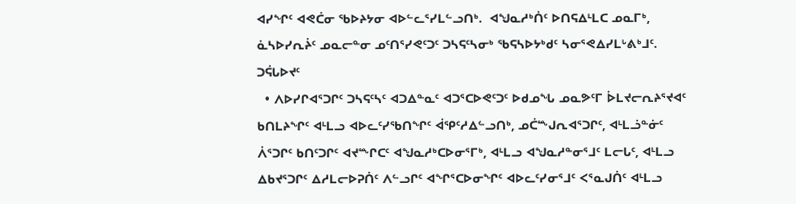ᐊᓯᖏᑦ ᐊᕙᑖᓂ ᖃᐅᔨᔭᓂ ᐊᐅᓪᓚᕐᓯᒪᓪᓗᑎᒃ.  ᐊᖑᓇᓱᒃᑏᑦ ᐅᑎᕋᐃᒻᒪᑕ ᓄᓇᒥᒃ, ᓈᓴᐅᓯᕆᔩᑦ ᓄᓇᓕᓐᓂ ᓄᑦᑎᕐᓯᕙᑦᑐᑦ ᑐᓴᕋᑦᓴᓂᒃ ᖃᕋᓴᐅᔭᒃᑯᑦ ᓴᓂᕐᕙᐃᓯᒪᒡᕕᒃᒧᑦ.
ᑐᕌᒐᐅᔪᑦ
  • ᐱᐅᓯᒋᐊᕐᑐᒋᑦ ᑐᓴᕋᑦᓴᑦ ᐊᑐᐃᓐᓇᑦ ᐊᑐᕐᑕᐅᕙᑦᑐᑦ ᐅᑯᓄᖓ ᓄᓇᕗᑦᒥ ᐆᒪᔪᓕᕆᔨᕐᔪᐊᑦ ᑲᑎᒪᔨᖏᑦ ᐊᒻᒪᓗ ᐊᐅᓚᑦᓯᖃᑎᖏᑦ ᐋᕿᑦᓱᐃᓪᓗᑎᒃ, ᓄᑖᖖᒍᕆᐊᕐᑐᒋᑦ, ᐊᒻᒪᓘᓐᓃᑦ ᐲᕐᑐᒋᑦ ᑲᑎᑦᑐᒋᑦ ᐊᔪᖖᒋᑕᑦ ᐊᖑᓇᓱᒃᑕᐅᓂᕐᒥᒃ, ᐊᒻᒪᓗ ᐊᖑᓇᓱᓐᓂᕐᒧᑦ ᒪᓕᒐᑦ, ᐊᒻᒪᓗ ᐃᑲᔪᕐᑐᒋᑦ ᐃᓱᒪᓕᐅᕈᑏᑦ ᐱᓪᓗᒋᑦ ᐊᖏᕐᑕᐅᓂᖏᑦ ᐊᐅᓚᑦᓯᓂᕐᒧᑦ ᐸᕐᓇᒍᑏᑦ ᐊᒻᒪᓗ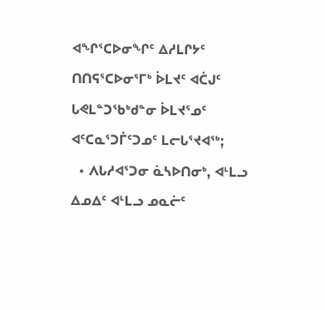ᐊᖏᕐᑕᐅᓂᖏᑦ ᐃᓱᒪᒋᔭᑦ ᑎᑎᕋᕐᑕᐅᓂᕐᒥᒃ ᐆᒪᔪᑦ ᐊᑖᒍᑦ ᒐᕙᒪᓐᑐᖃᒃᑯᓐᓂ ᐆᒪᔪᕐᓄᑦ ᐊᑦᑕᓇᕐᑐᒦᑦᑐᓄᑦ ᒪᓕᒐᕐᔪᐊᖅ;
  • ᐱᒐᓱᐊᕐᑐᓂ ᓈᓴᐅᑎᓂᒃ, ᐊᒻᒪᓗ ᐃᓄᐃᑦ ᐊᒻᒪᓗ ᓄᓇᓖᑦ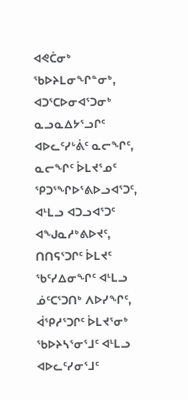ᐊᕙᑖᓂᒃ ᖃᐅᔨᒪᓂᖏᓐᓂᒃ, ᐊᑐᕐᑕᐅᓂᐊᕐᑐᓂᒃ ᓇᓗᓇᐃᔭᕐᓗᒋᑦ ᐊᐅᓚᑦᓯᒡᕖᑦ ᓇᓕᖏᑦ, ᓇᓕᖏᑦ ᐆᒪᔪᕐᓄᑦ ᕿᑐᕐᖏᐅᕐᕕᐅᓗᐊᕐᑐᑦ, ᐊᒻᒪᓗ ᐊᑐᓗᐊᕐᑐᑦ ᐊᖑᓇᓱᒃᕕᐅᔪᑦ, ᑎᑎᕋᕐᑐᒋᑦ ᐆᒪᔪᑦ ᖃᑦᓯᐃᓂᖏᑦ ᐊᒻᒪᓗ ᓅᑦᑕᕐᑐᑎᒃ ᐱᐅᓯᖏᑦ, ᐋᕿᓱᕐᑐᒋᑦ ᐆᒪᔪᕐᓂᒃ ᖃᐅᔨᓴᕐᓂᕐᒧᑦ ᐊᒻᒪᓗ ᐊᐅᓚᑦᓯᓂᕐᒧᑦ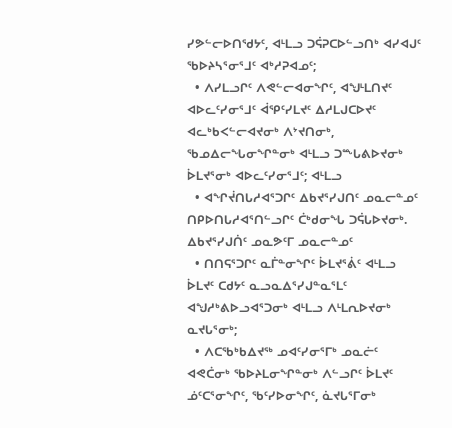ᓯᕗᓪᓕᐅᑎᖁᔭᑦ, ᐊᒻᒪᓗ ᑐᕌᕈᑕᐅᓪᓗᑎᒃ ᐊᓯᐊᒍᑦ ᖃᐅᔨᓴᕐᓂᕐᒧᑦ ᐊᒃᓱᕈᐊᓄᑦ;
  • ᐱᓯᒪᓗᒋᑦ ᐱᕙᓪᓕᐊᓂᖏᑦ, ᐊᖑᒻᒪᑎᔪᑦ ᐊᐅᓚᑦᓯᓂᕐᒧᑦ ᐋᕿᑦᓯᒪᔪᑦ ᐃᓱᒪᒍᑕᐅᔪᑦ ᐊᓚᒃᑲᐸᓪᓕᐊᔪᓂᒃ ᐱᔾᔪᑎᓂᒃ, ᖃᓄᐃᓕᖓᓂᖏᓐᓂᒃ ᐊᒻᒪᓗ ᑐᖖᒐᕕᐅᔪᓂᒃ ᐆᒪᔪᕐᓂᒃ ᐊᐅᓚᑦᓯᓂᕐᒧᑦ; ᐊᒻᒪᓗ
  • ᐊᖏᔫᑎᒐᓱᐊᕐᑐᒋᑦ ᐃᑲᔪᕐᓯᒍᑎᑦ ᓄᓇᓕᓐᓄᑦ ᑎᑭᐅᑎᒐᓱᐊᕐᑎᓪᓗᒋᑦ ᑖᒃᑯᓂᖓ ᑐᕌᒐᐅᔪᓂᒃ.
ᐃᑲᔪᕐᓯᒍᑏᑦ ᓄᓇᕗᑦᒥ ᓄᓇᓕᓐᓄᑦ
  • ᑎᑎᕋᕐᑐᒋᑦ ᓇᒦᓐᓂᖏᑦ ᐆᒪᔪᕐᕖᑦ ᐊᒻᒪᓗ ᐆᒪᔪᑦ ᑕᑯᔭᑦ ᓇᓗᓇᐃᕐᓯᒍᓐᓇᕐᒪᑦ ᐊᖑᓱᒃᕕᐅᓗᐊᕐᑐᓂᒃ ᐊᒻᒪᓗ ᐱᒻᒪᕆᐅᔪᓂᒃ ᓇᔪᒐᕐᓂᒃ;
  • ᐱᑕᖃᒃᑲᐃᔪᖅ ᓄᐊᑦᓯᓂᕐᒥᒃ ᓄᓇᓖᑦ ᐊᕙᑖᓂᒃ ᖃᐅᔨᒪᓂᖏᓐᓂᒃ ᐱᓪᓗᒋᑦ ᐆᒪᔪᑦ ᓅᑦᑕᕐᓂᖏᑦ, ᖃᑦᓯᐅᓂᖏᑦ, ᓈᔪᒐᕐᒥᓂᒃ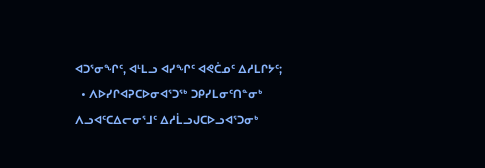ᐊᑐᕐᓂᖏᑦ, ᐊᒻᒪᓗ ᐊᓯᖏᑦ ᐊᕙᑖᓄᑦ ᐃᓱᒪᒋᔭᑦ;
  • ᐱᐅᓯᒋᐊᕈᑕᐅᓂᐊᕐᑐᖅ ᑐᑭᓯᒪᓂᑦᑎᓐᓂᒃ ᐱᓗᐊᑦᑕᐃᓕᓂᕐᒧᑦ ᐃᓱᒫᓗᒍᑕᐅᓗᐊᕐᑐᓂᒃ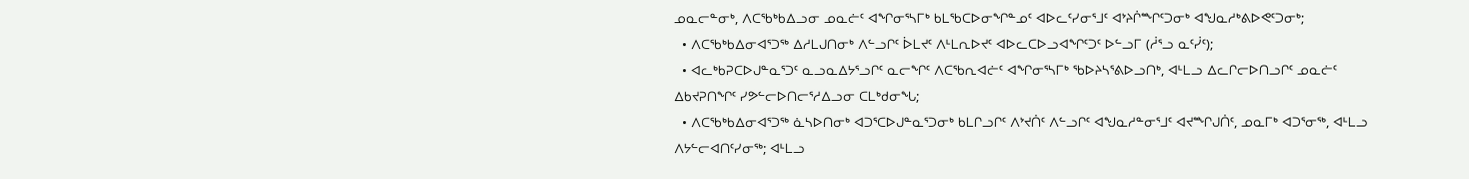ᓄᓇᓕᓐᓂᒃ, ᐱᑕᖃᒃᑲᐃᓗᓂ ᓄᓇᓖᑦ ᐊᖏᓂᕐᓴᒥᒃ ᑲᒪᖃᑕᐅᓂᖏᓐᓄᑦ ᐊᐅᓚᑦᓯᓂᕐᒧᑦ ᐊᔾᔨᒌᖖᒋᑦᑐᓂᒃ ᐊᖑᓇᓱᒃᕕᐅᕙᑦᑐᓂᒃ;
  • ᐱᑕᖃᒃᑲᐃᓂᐊᕐᑐᖅ ᐃᓱᒪᒍᑎᓂᒃ ᐱᓪᓗᒋᑦ ᐆᒪᔪᑦ ᐱᒻᒪᕆᐅᔪᑦ ᐊᐅᓚᑕᐅᓗᐊᖏᑦᑐᑦ ᐅᓪᓗᒥ (ᓲᕐᓗ ᓇᑦᓰᑦ);
  • ᐊᓚᒃᑲᕈᑕᐅᒍᓐᓇᕐᑐᑦ ᓇᓗᓇᐃᔭᕐᓗᒋᑦ ᓇᓕᖏᑦ ᐱᑕᖃᕆᐊᓖᑦ ᐊᖏᓂᕐᓴᒥᒃ ᖃᐅᔨᓴᕐᕕᐅᓗᑎᒃ, ᐊᒻᒪᓗ ᐃᓚᒋᓕᐅᑎᓗᒋᑦ ᓄᓇᓖᑦ ᐃᑲᔪᕈᑎᖏᑦ ᓯᕗᓪᓕᐅᑎᓕᕐᓱᐃᓗᓂ ᑕᒪᒃᑯᓂᖓ;
  • ᐱᑕᖃᒃᑲᐃᓂᐊᕐᑐᖅ ᓈᓴᐅᑎᓂᒃ ᐊᑐᕐᑕᐅᒍᓐᓇᕐᑐᓂᒃ ᑲᒪᒋᓗᒋᑦ ᐱᔾᔪᑏᑦ ᐱᓪᓗᒋᑦ ᐊᖑᓇᓱᓐᓂᕐᒧᑦ ᐊᔪᖖᒋᒍᑏᑦ, ᓄᓇᒥᒃ ᐊᑐᕐᓂᖅ, ᐊᒻᒪᓗ ᐱᔭᓪᓕᐊᑎᑦᓯᓂᖅ; ᐊᒻᒪᓗ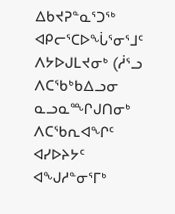ᐃᑲᔪᕈᓐᓇᕐᑐᖅ ᐊᑭᓕᕐᑕᐅᖔᕐᓂᕐᒧᑦ ᐱᔭᐅᒍᒪᔪᓂᒃ (ᓲᕐᓗ ᐱᑕᖃᒃᑲᐃᓗᓂ ᓇᓗᓇᖖᒋᒍᑎᓂᒃ ᐱᑕᖃᕆᐊᖏᑦ ᐊᓯᐅᔨᔭᑦ ᐊᖑᓱᓐᓂᕐᒥᒃ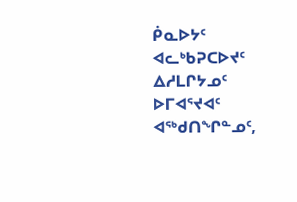ᑮᓇᐅᔭᑦ ᐊᓚᒃᑲᕈᑕᐅᔪᑦ ᐃᓱᒪᒋᔭᓄᑦ ᐅᒥᐊᕐᔪᐊᑦ ᐊᖅᑯᑎᖏᓐᓄᑦ,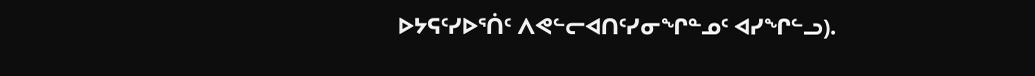ᐅᔭᕋᑦᓯᐅᕐᑏᑦ ᐱᕙᓪᓕᐊᑎᑦᓯᓂᖏᓐᓄᑦ ᐊᓯᖏᓪᓗ).